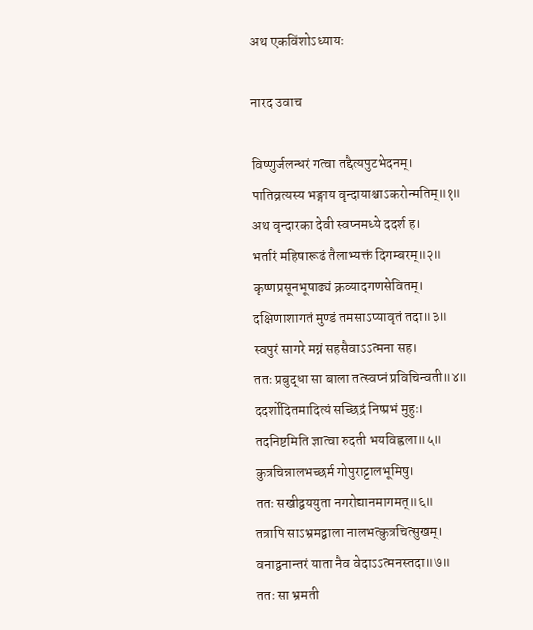अथ एकविंशोऽध्यायः

नारद उवाच

विष्णुर्जलन्धरं गत्वा तद्दैत्यपुटभेदनम्।
पातिव्रत्यस्य भङ्गाय वृन्दायाश्चाऽकरोन्मतिम्॥१॥
अथ वृन्दारका देवी स्वप्नमध्ये ददर्श ह।
भर्तारं महिषारूढं तैलाभ्यक्तं दिगम्बरम्॥२॥
कृष्णप्रसूनभूषाढ्यं क्रव्यादगणसेवितम्।
दक्षिणाशागतं मुण्डं तमसाऽप्यावृतं तदा॥३॥
स्वपुरं सागरे मग्नं सहसैवाऽऽत्मना सह।
ततः प्रबुद्धा सा बाला तत्स्वप्नं प्रविचिन्वती॥४॥
ददर्शोदितमादित्यं सच्छिद्रं निष्प्रभं मुहुः।
तदनिष्टमिति ज्ञात्वा रुदती भयविह्वला॥५॥
कुत्रचिन्नालभच्छर्म गोपुराट्टालभूमिषु।
ततः सखीद्वययुता नगरोद्यानमागमत्॥६॥
तत्रापि साऽभ्रमद्बाला नालभत्कुत्रचित्सुखम्।
वनाद्वनान्तरं याता नैव वेदाऽऽत्मनस्तदा॥७॥
ततः सा भ्रमती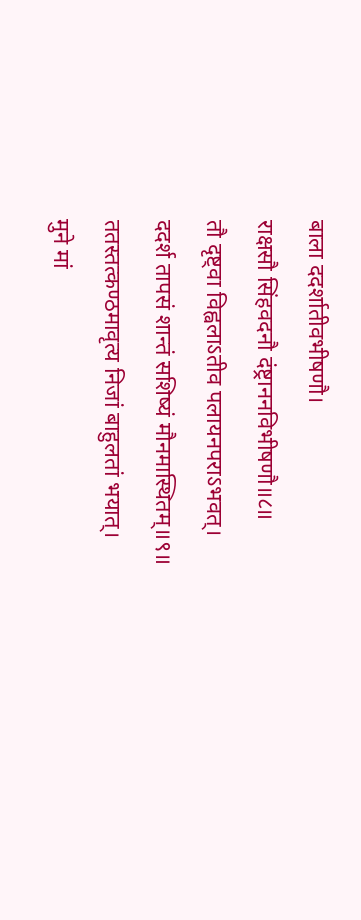बाला ददर्शातीवभीषणौ।
राक्षसौ सिंहवदनौ दंष्ट्राननविभीषणौ॥८॥
तौ दृष्ट्वा विह्वलाऽतीव पलायनपराऽभवत्।
ददर्श तापसं शान्तं सशिष्यं मौनमास्थितम्॥९॥
ततस्तत्कण्ठमावृत्य निजां बाहुलतां भयात्।
मुने मां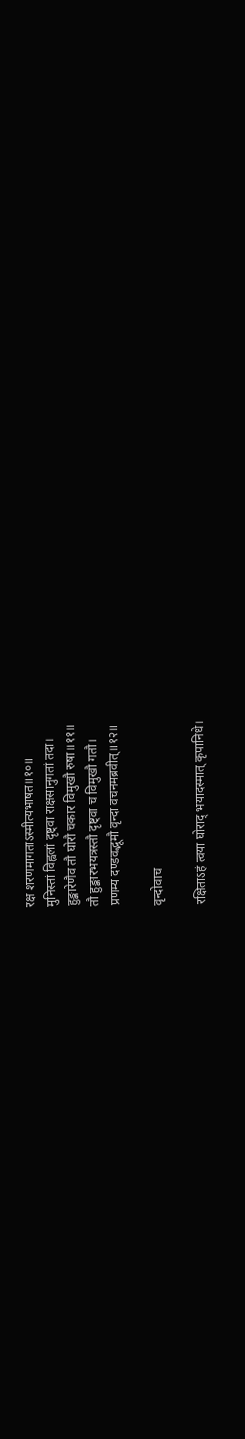रक्ष शरणमागताऽस्मीत्यभाषत॥१०॥
मुनिस्तां विह्वलां दृष्ट्वा राक्षसानुगतां तदा।
हुङ्कारेणैव तौ घोरौ चकार विमुखौ रुषा॥११॥
तौ हुङ्कारभयत्रस्तौ दृष्ट्वा च विमुखौ गतौ।
प्रणम्य दण्डवद्भूमौ वृन्दा वचनमब्रवीत्॥१२॥

वृन्दोवाच

रक्षिताऽहं त्वया घोराद् भयादस्मात् कृपानिधे।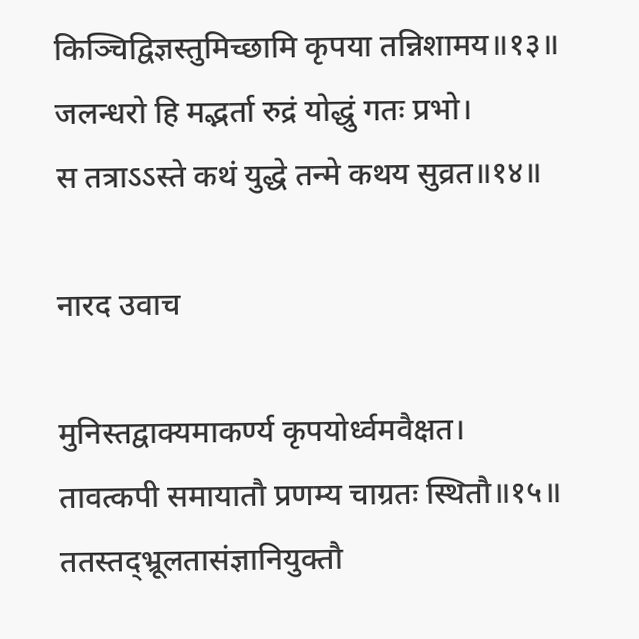किञ्चिद्विज्ञस्तुमिच्छामि कृपया तन्निशामय॥१३॥
जलन्धरो हि मद्भर्ता रुद्रं योद्धुं गतः प्रभो।
स तत्राऽऽस्ते कथं युद्धे तन्मे कथय सुव्रत॥१४॥

नारद उवाच

मुनिस्तद्वाक्यमाकर्ण्य कृपयोर्ध्वमवैक्षत।
तावत्कपी समायातौ प्रणम्य चाग्रतः स्थितौ॥१५॥
ततस्तद्भ्रूलतासंज्ञानियुक्तौ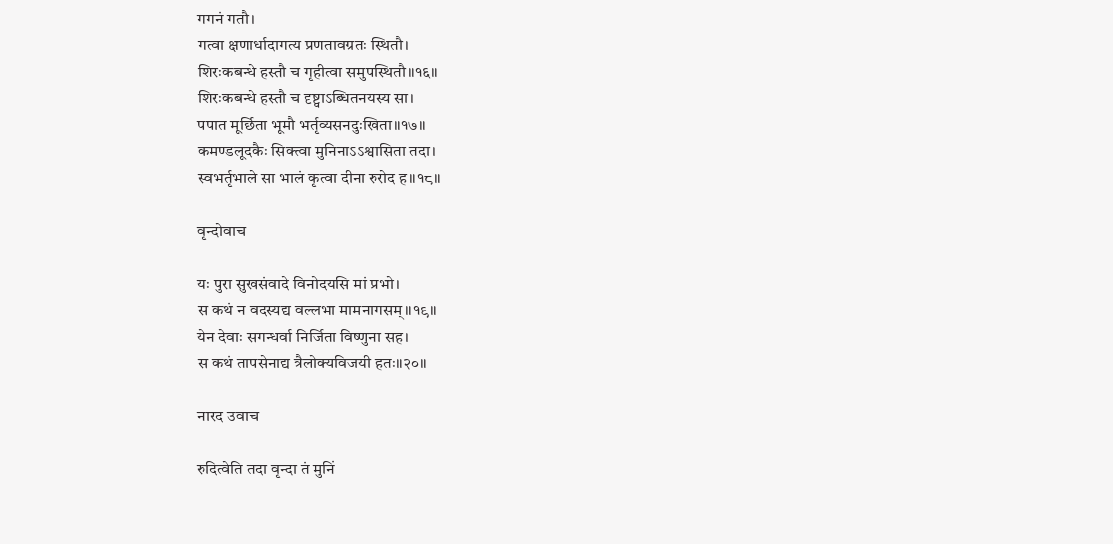गगनं गतौ।
गत्वा क्षणार्धादागत्य प्रणतावग्रतः स्थितौ।
शिरःकबन्धे हस्तौ च गृहीत्वा समुपस्थितौ॥१६॥
शिरःकबन्धे हस्तौ च दृष्ट्वाऽब्धितनयस्य सा।
पपात मूर्छिता भूमौ भर्तृव्यसनदुःखिता॥१७॥
कमण्डलूदकैः सिक्त्वा मुनिनाऽऽश्वासिता तदा।
स्वभर्तृभाले सा भालं कृत्वा दीना रुरोद ह॥१८॥

वृन्दोवाच

यः पुरा सुखसंवादे विनोदयसि मां प्रभो।
स कथं न वदस्यद्य वल्लभा मामनागसम्॥१९॥
येन देवाः सगन्धर्वा निर्जिता विष्णुना सह।
स कथं तापसेनाद्य त्रैलोक्यविजयी हतः॥२०॥

नारद उवाच

रुदित्वेति तदा वृन्दा तं मुनिं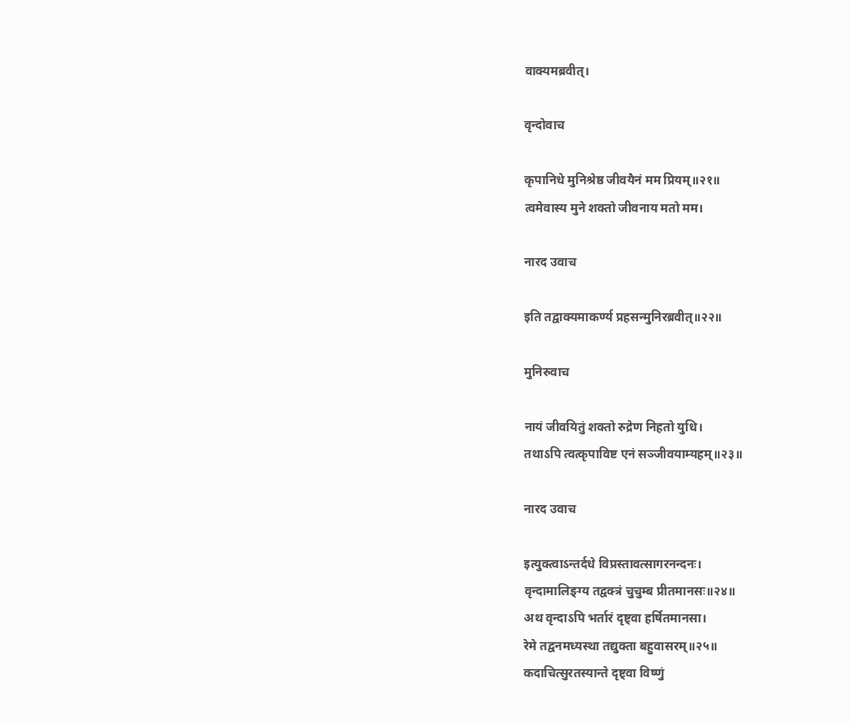वाक्यमब्रवीत्।

वृन्दोवाच

कृपानिधे मुनिश्रेष्ठ जीवयैनं मम प्रियम्॥२१॥
त्वमेवास्य मुने शक्तो जीवनाय मतो मम।

नारद उवाच

इति तद्वाक्यमाकर्ण्य प्रहसन्मुनिरब्रवीत्॥२२॥

मुनिरुवाच

नायं जीवयितुं शक्तो रुद्रेण निहतो युधि।
तथाऽपि त्वत्कृपाविष्ट एनं सञ्जीवयाम्यहम्॥२३॥

नारद उवाच

इत्युक्त्वाऽन्तर्दधे विप्रस्तावत्सागरनन्दनः।
वृन्दामालिङ्ग्य तद्वक्त्रं चुचुम्ब प्रीतमानसः॥२४॥
अथ वृन्दाऽपि भर्तारं दृष्ट्वा हर्षितमानसा।
रेमे तद्वनमध्यस्था तद्युक्ता बहुवासरम्॥२५॥
कदाचित्सुरतस्यान्ते दृष्ट्वा विष्णुं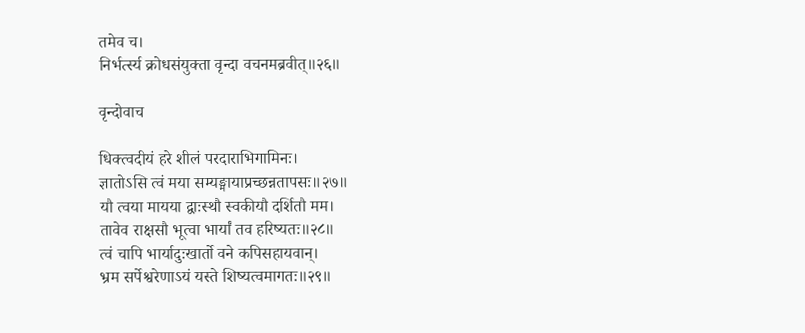तमेव च।
निर्भर्त्स्य क्रोधसंयुक्ता वृन्दा वचनमब्रवीत्॥२६॥

वृन्दोवाच

धिक्त्वदीयं हरे शीलं परदाराभिगामिनः।
ज्ञातोऽसि त्वं मया सम्यङ्मायाप्रच्छन्नतापसः॥२७॥
यौ त्वया मायया द्वाःस्थौ स्वकीयौ दर्शितौ मम।
तावेव राक्षसौ भूत्वा भार्यां तव हरिष्यतः॥२८॥
त्वं चापि भार्यादुःखार्तो वने कपिसहायवान्।
भ्रम सर्पेश्वरेणाऽयं यस्ते शिष्यत्वमागतः॥२९॥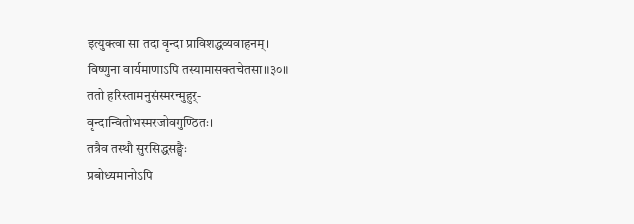इत्युक्त्वा सा तदा वृन्दा प्राविशद्धव्यवाहनम्।
विष्णुना वार्यमाणाऽपि तस्यामासक्तचेतसा॥३०॥
ततो हरिस्तामनुसंस्मरन्मुहुर्-
वृन्दान्वितोभस्मरजोवगुण्ठितः।
तत्रैव तस्थौ सुरसिद्धसङ्घैः
प्रबोध्यमानोऽपि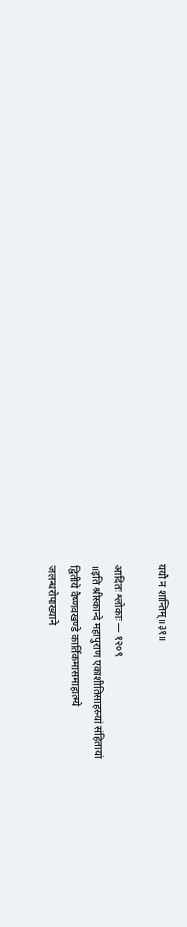ययौ न शान्तिम्॥३१॥

आदितः श्लोकाः — १२०९
॥इति श्रीस्कान्दे महापुराण एकाशीतिसाहस्र्यां संहितायां
द्वितीये वैष्णवखण्डे कार्तिकमासमाहात्म्ये
जलन्धरोपाख्याने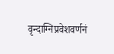वृन्दाग्निप्रवेशवर्णनं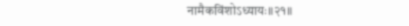नामैकविंशोऽध्यायः॥२१॥